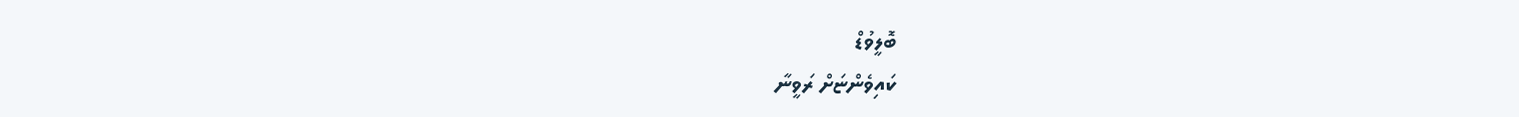ބޮލީވުޑް
ކައިވެންޏަށް ރަވީނާ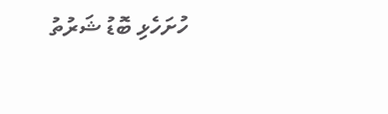ހުށަހެޅި ބޮޑު ޝަރުތު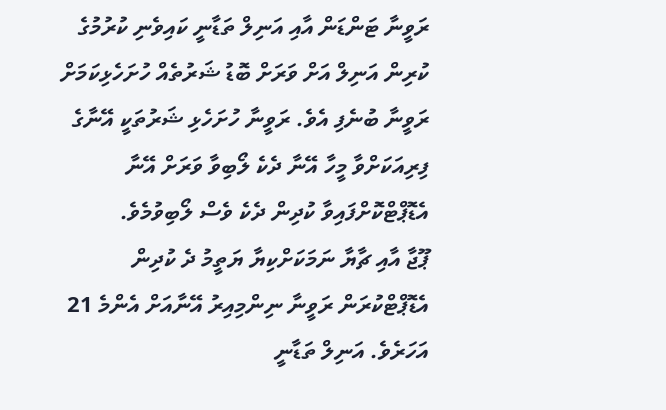ރަވީނާ ޓަންޑަން އާއި އަނިލް ތަޑާނީ ކައިވެނި ކުރުމުގެ ކުރިން އަނިލް އަށް ވަރަށް ބޮޑު ޝަރުތެއް ހުށަހެޅިކަމަށް ރަވީނާ ބުނެފި އެވެ. ރަވީނާ ހުށަހެޅި ޝަރުތަކީ އޭނާގެ ފިރިއަކަށްވާ މީހާ އޭނާ ދެކެ ލޯބިވާ ވަރަށް އޭނާ އެޑޮޕްޓްކޮށްފައިވާ ކުދިން ދެކެ ވެސް ލޯބިވުމެވެ.
ޕޫޖާ އާއި ޗާޔާ ނަމަކަށްކިޔާ ޔަތީމު ދެ ކުދިން އެޑޮޕްޓްކުރަން ރަވީނާ ނިންމިއިރު އޭނާއަށް އެންމެ 21 އަހަރެވެ. އަނިލް ތަޑާނީ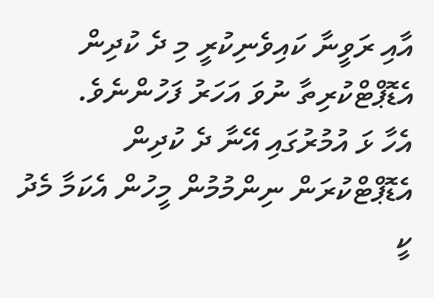އާއި ރަވީނާ ކައިވެނިކުރީ މި ދެ ކުދިން އެޑޮޕްޓްކުރިތާ ނުވަ އަހަރު ފަހުންނެވެ.
އެހާ ޅަ އުމުރުގައި އޭނާ ދެ ކުދިން އެޑޮޕްޓްކުރަން ނިންމުމުން މީހުން އެކަމާ މެދު ކީ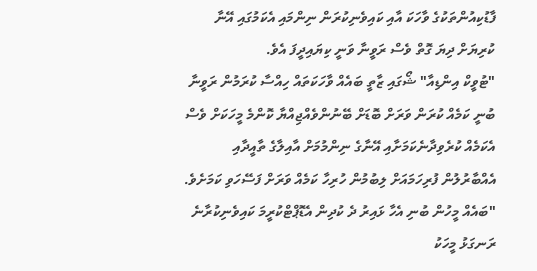ފާޑުކިއުންތަކުގެ ވާހަކަ އާއި ކައިވެނިކުރަން ނިންމައި އެކަމުގައި އޭނާ ކުރިޔަށް ދިޔަ ގޮތް ވެސް ރަވީނާ ވަނީ ކިޔައިދީފަ އެވެ.
"ޓުވީކް އިންޑިއާ" ޝޯގައި ޒާތީ ބައެއް ވާހަކަތައް ހިއްސާ ކުރަމުން ރަވީނާ ބުނީ ކަމެއް ކުރަން ވަރަށް ބޮޑަށް ބޭނުންވެއްޖިއްޔާ ކޮންމެ މީހަކަށް ވެސް އެކަމެއް ކުރެވިދާނެކަމަށާއި އޭނާގެ ނިންމުމަށް އާއިލާގެ ތާއީދާއި އެއްބާރުލުން ފުރިހަމައަށް ލިބުމުން ހުރިހާ ކަމެއް ވަރަށް ފަސޭހަވި ކަމަށެވެ.
"ބައެއް މީހުން ބުނި އެހާ ޅައިރު ދެ ކުދިން އެޑޮޕްޓްކުރީމަ ކައިވެނިކުރާނެ ރަނގަޅު މީހަކު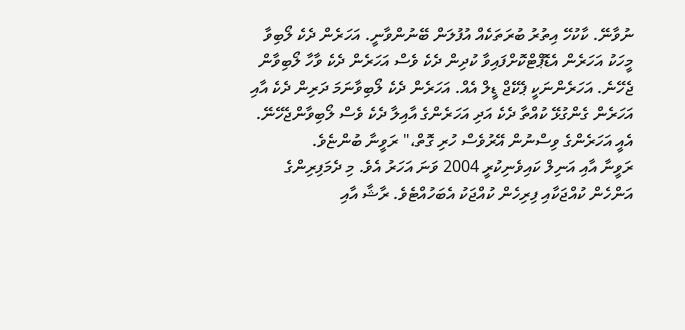ނުވާނޭ. ކާކުހޭ އިތުރު ބުރަތަކެއް އުފުލަން ބޭނުންވާނީ. އަހަރެން ދެކެ ލޯބިވާ މީހަކު އަހަރެން އެޑޮޕްޓްކޮށްފައިވާ ކުދިން ދެކެ ވެސް އަހަރެން ދެކެ ވާހާ ލޯބިވާން ޖެހޭނެ. އަހަރެންނަކީ ޕެކޭޖް ޑީލް އެއް. އަހަރެން ދެކެ ލޯބިވާނަމަ ދަރިން ދެކެ އާއި އަހަރެން ގެންގުޅޭ ކުއްތާ ދެކެ އަދި އަހަރެންގެ އާއިލާ ދެކެ ވެސް ލޯބިވާންޖެހޭނޭ. އެއީ އަހަރެންގެ ވިސްނުން އޭރުވެސް ހުރި ގޮތް،" ރަވީނާ ބުންޏެވެ.
ރަވީނާ އާއި އަނިލް ކައިވެނިކުރީ 2004 ވަނަ އަހަރު އެވެ. މި ދެމަފިރިންގެ އަންހެން ކުއްޖަކާއި ފިރިހެން ކުއްޖަކު އެބަހުއްޓެވެ. ރާޝާ އާއި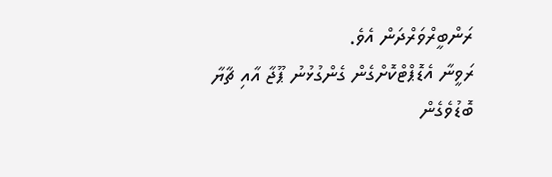ރަންބީރްވަރްދަން އެވެ.
ރަވީނާ އެޑޮޕްޓްކޮށްގެން ގެންގުޅުނު ޕޫޖާ އާއި ޗާޔާ ބޮޑުވެގެން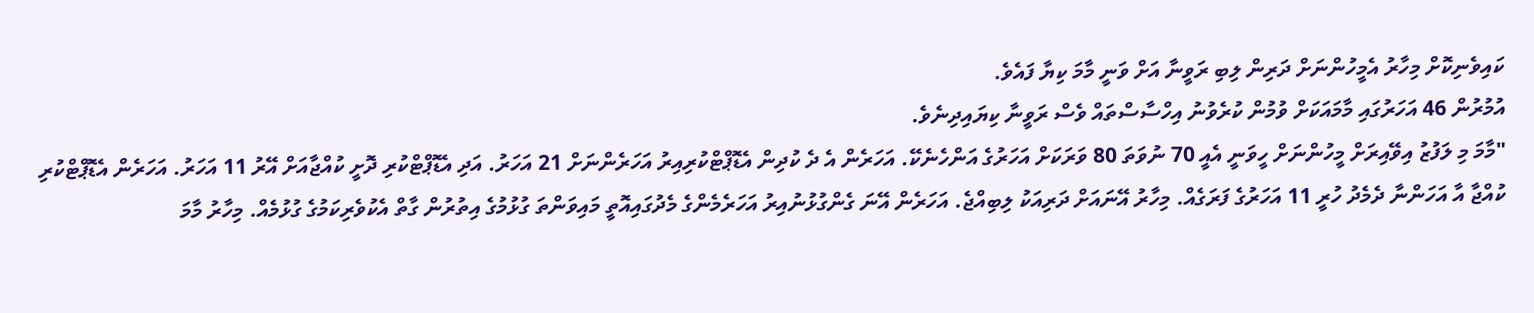ކައިވެނިކޮށް މިހާރު އެމީހުންނަށް ދަރިން ލިބި ރަވީނާ އަށް ވަނީ މާމަ ކިޔާ ފައެވެ.
އުމުރުން 46 އަހަރުގައި މާމައަކަށް ވުމުން ކުރެވުނު އިހްސާސްތައް ވެސް ރަވީނާ ކިޔައިދިނެވެ.
"މާމަ މި ލަފުޒު އިވޭއިރަށް މީހުންނަށް ހީވަނީ އެއީ 70 ނުވަތަ 80 ވަރަކަށް އަހަރުގެ އަންހެނެކޭ. އަހަރެން އެ ދެ ކުދިން އެޑޮޕްޓްކުރިއިރު އަހަރެންނަށް 21 އަހަރު. އަދި އެޑޮޕްޓްކުރި ދޮށީ ކުއްޖާއަށް އޭރު 11 އަހަރު. އަހަރެން އެޑޮޕްޓްކުރި ކުއްޖާ އާ އަހަންނާ ދެމެދު ހުރީ 11 އަހަރުގެ ފަރަގެއް. މިހާރު އޭނައަށް ދަރިއަކު ލިބިއްޖެ. އަހަރެން އޭނަ ގެންގުޅުނުއިރު އަހަރެމެންގެ މެދުގައިއޮތީ މައިވަންތަ ގުޅުމުގެ އިތުރުން ގާތް އެކުވެރިކަމުގެ ގުޅުމެއް. މިހާރު މާމަ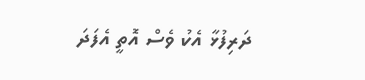ދަރިފުޅާ އެކު ވެސް އޮތީ އެފަދަ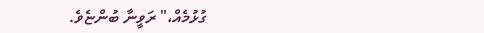ގުޅުމެއް،" ރަވީނާ ބުންޏެވެ.